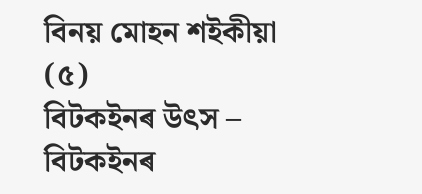বিনয় মোহন শইকীয়া
(৫)
বিটকইনৰ উৎস – বিটকইনৰ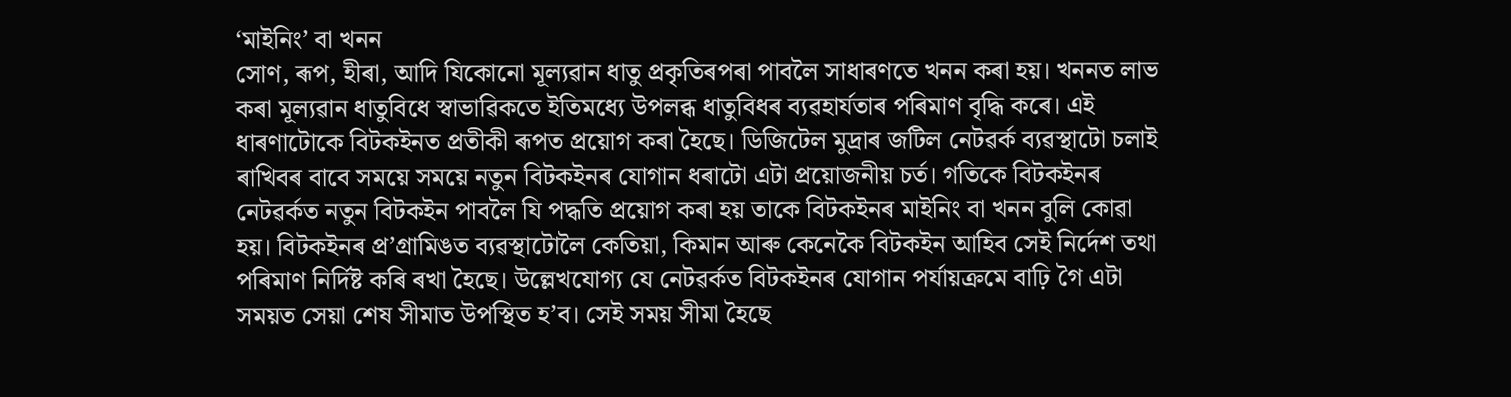‘মাইনিং’ বা খনন
সোণ, ৰূপ, হীৰা, আদি যিকোনো মূল্যৱান ধাতু প্রকৃতিৰপৰা পাবলৈ সাধাৰণতে খনন কৰা হয়। খননত লাভ কৰা মূল্যৱান ধাতুবিধে স্বাভাৱিকতে ইতিমধ্যে উপলব্ধ ধাতুবিধৰ ব্যৱহার্যতাৰ পৰিমাণ বৃদ্ধি কৰে। এই ধাৰণাটোকে বিটকইনত প্রতীকী ৰূপত প্রয়োগ কৰা হৈছে। ডিজিটেল মুদ্রাৰ জটিল নেটৱর্ক ব্যৱস্থাটো চলাই ৰাখিবৰ বাবে সময়ে সময়ে নতুন বিটকইনৰ যোগান ধৰাটো এটা প্রয়োজনীয় চর্ত। গতিকে বিটকইনৰ নেটৱর্কত নতুন বিটকইন পাবলৈ যি পদ্ধতি প্রয়োগ কৰা হয় তাকে বিটকইনৰ মাইনিং বা খনন বুলি কোৱা হয়। বিটকইনৰ প্র’গ্রামিঙত ব্যৱস্থাটোলৈ কেতিয়া, কিমান আৰু কেনেকৈ বিটকইন আহিব সেই নির্দেশ তথা পৰিমাণ নির্দিষ্ট কৰি ৰখা হৈছে। উল্লেখযোগ্য যে নেটৱর্কত বিটকইনৰ যোগান পর্যায়ক্রমে বাঢ়ি গৈ এটা সময়ত সেয়া শেষ সীমাত উপস্থিত হ’ব। সেই সময় সীমা হৈছে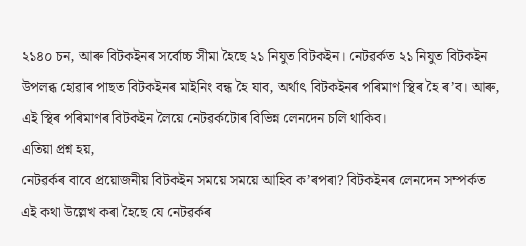২১৪০ চন, আৰু বিটকইনৰ সর্বোচ্চ সীমা হৈছে ২১ নিযুত বিটকইন। নেটৱর্কত ২১ নিযুত বিটকইন উপলব্ধ হোৱাৰ পাছত বিটকইনৰ মাইনিং বন্ধ হৈ যাব, অর্থাৎ বিটকইনৰ পৰিমাণ স্থিৰ হৈ ৰ’ব। আৰু, এই স্থিৰ পৰিমাণৰ বিটকইন লৈয়ে নেটৱর্কটোৰ বিভিন্ন লেনদেন চলি থাকিব।
এতিয়া প্রশ্ন হয়,
নেটৱর্কৰ বাবে প্রয়োজনীয় বিটকইন সময়ে সময়ে আহিব ক’ৰপৰা? বিটকইনৰ লেনদেন সম্পর্কত
এই কথা উল্লেখ কৰা হৈছে যে নেটৱর্কৰ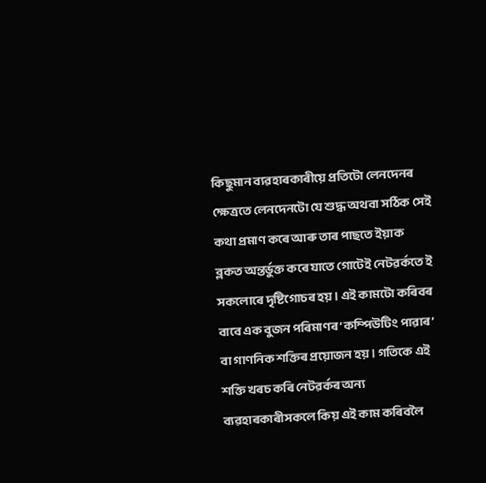কিছুমান ব্যৱহাৰকাৰীয়ে প্রতিটো লেনদেনৰ
ক্ষেত্রতে লেনদেনটো যে শুদ্ধ অথবা সঠিক সেই কথা প্রমাণ কৰে আৰু তাৰ পাছতে ইয়াক
ব্লকত অন্তর্ভুক্ত কৰে যাতে গোটেই নেটৱৰ্কতে ই সকলোৰে দৃষ্টিগোচৰ হয়। এই কামটো কৰিবৰ
বাবে এক বুজন পৰিমাণৰ ‘কম্পিউটিং পাৱাৰ’ বা গাণনিক শক্তিৰ প্রয়োজন হয়। গতিকে এই
শক্তি খৰচ কৰি নেটৱর্কৰ অন্য ব্যৱহাৰকাৰীসকলে কিয় এই কাম কৰিবলৈ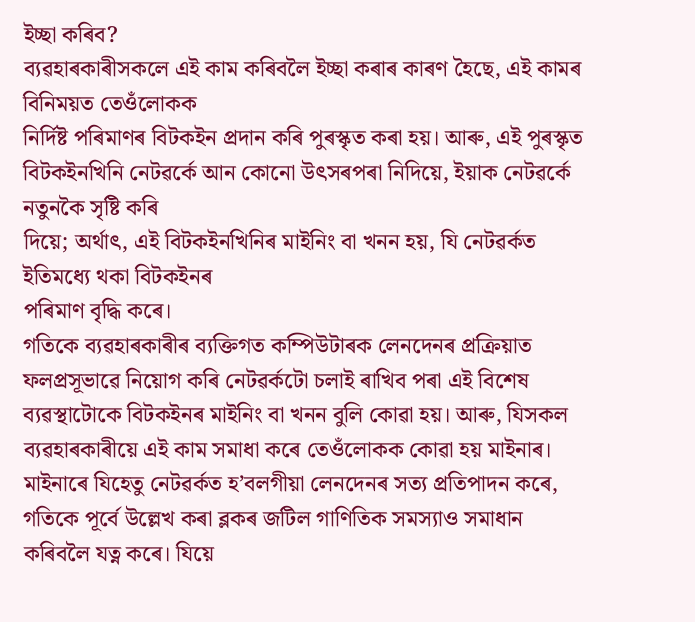ইচ্ছা কৰিব?
ব্যৱহাৰকাৰীসকলে এই কাম কৰিবলৈ ইচ্ছা কৰাৰ কাৰণ হৈছে, এই কামৰ বিনিময়ত তেওঁলোকক
নির্দিষ্ট পৰিমাণৰ বিটকইন প্রদান কৰি পুৰস্কৃত কৰা হয়। আৰু, এই পুৰস্কৃত
বিটকইনখিনি নেটৱর্কে আন কোনো উৎসৰপৰা নিদিয়ে, ইয়াক নেটৱর্কে নতুনকৈ সৃষ্টি কৰি
দিয়ে; অর্থাৎ, এই বিটকইনখিনিৰ মাইনিং বা খনন হয়, যি নেটৱর্কত ইতিমধ্যে থকা বিটকইনৰ
পৰিমাণ বৃদ্ধি কৰে।
গতিকে ব্যৱহাৰকাৰীৰ ব্যক্তিগত কম্পিউটাৰক লেনদেনৰ প্রক্রিয়াত ফলপ্রসূভাৱে নিয়োগ কৰি নেটৱর্কটো চলাই ৰাখিব পৰা এই বিশেষ ব্যৱস্থাটোকে বিটকইনৰ মাইনিং বা খনন বুলি কোৱা হয়। আৰু, যিসকল ব্যৱহাৰকাৰীয়ে এই কাম সমাধা কৰে তেওঁলোকক কোৱা হয় মাইনাৰ। মাইনাৰে যিহেতু নেটৱর্কত হ’বলগীয়া লেনদেনৰ সত্য প্রতিপাদন কৰে, গতিকে পূর্বে উল্লেখ কৰা ব্লকৰ জটিল গাণিতিক সমস্যাও সমাধান কৰিবলৈ যত্ন কৰে। যিয়ে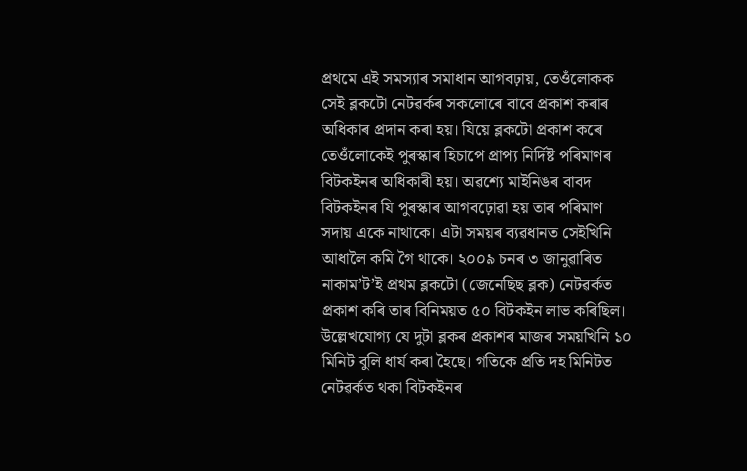প্রথমে এই সমস্যাৰ সমাধান আগবঢ়ায়, তেওঁলোকক সেই ব্লকটো নেটৱর্কৰ সকলোৰে বাবে প্রকাশ কৰাৰ অধিকাৰ প্রদান কৰা হয়। যিয়ে ব্লকটো প্রকাশ কৰে তেওঁলোকেই পুৰস্কাৰ হিচাপে প্রাপ্য নির্দিষ্ট পৰিমাণৰ বিটকইনৰ অধিকাৰী হয়। অৱশ্যে মাইনিঙৰ বাবদ বিটকইনৰ যি পুৰস্কাৰ আগবঢ়োৱা হয় তাৰ পৰিমাণ সদায় একে নাথাকে। এটা সময়ৰ ব্যৱধানত সেইখিনি আধালৈ কমি গৈ থাকে। ২০০৯ চনৰ ৩ জানুৱাৰিত নাকাম’ট’ই প্রথম ব্লকটো (জেনেছিছ ব্লক) নেটৱৰ্কত প্রকাশ কৰি তাৰ বিনিময়ত ৫০ বিটকইন লাভ কৰিছিল। উল্লেখযোগ্য যে দুটা ব্লকৰ প্রকাশৰ মাজৰ সময়খিনি ১০ মিনিট বুলি ধার্য কৰা হৈছে। গতিকে প্রতি দহ মিনিটত নেটৱর্কত থকা বিটকইনৰ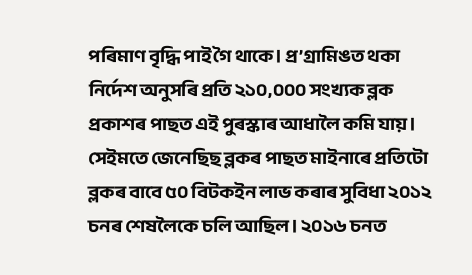পৰিমাণ বৃদ্ধি পাই গৈ থাকে। প্র’গ্রামিঙত থকা নির্দেশ অনুসৰি প্রতি ২১০,০০০ সংখ্যক ব্লক প্রকাশৰ পাছত এই পুৰস্কাৰ আধালৈ কমি যায়। সেইমতে জেনেছিছ ব্লকৰ পাছত মাইনাৰে প্রতিটো ব্লকৰ বাবে ৫০ বিটকইন লাভ কৰাৰ সুবিধা ২০১২ চনৰ শেষলৈকে চলি আছিল। ২০১৬ চনত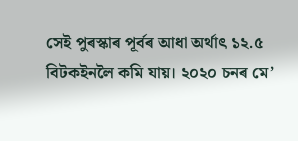সেই পুৰস্কাৰ পূর্বৰ আধা অর্থাৎ ১২.৫ বিটকইনলৈ কমি যায়। ২০২০ চনৰ মে’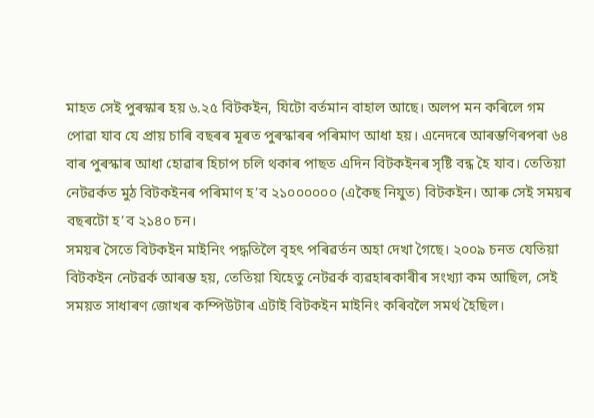মাহত সেই পুৰস্কাৰ হয় ৬.২৫ বিটকইন, যিটো বর্তমান বাহাল আছে। অলপ মন কৰিলে গম পোৱা যাব যে প্রায় চাৰি বছৰৰ মূৰত পুৰস্কাৰৰ পৰিমাণ আধা হয়। এনেদৰে আৰম্ভণিৰপৰা ৬৪ বাৰ পুৰস্কাৰ আধা হোৱাৰ হিচাপ চলি থকাৰ পাছত এদিন বিটকইনৰ সৃষ্টি বন্ধ হৈ যাব। তেতিয়া নেটৱৰ্কত মুঠ বিটকইনৰ পৰিমাণ হ’ব ২১০০০০০০ (একৈছ নিযুত) বিটকইন। আৰু সেই সময়ৰ বছৰটো হ’ব ২১৪০ চন।
সময়ৰ সৈতে বিটকইন মাইনিং পদ্ধতিলৈ বৃহৎ পৰিৱৰ্তন অহা দেখা গৈছে। ২০০৯ চনত যেতিয়া বিটকইন নেটৱর্ক আৰম্ভ হয়, তেতিয়া যিহেতু নেটৱর্ক ব্যৱহাৰকাৰীৰ সংখ্যা কম আছিল, সেই সময়ত সাধাৰণ জোখৰ কম্পিউটাৰ এটাই বিটকইন মাইনিং কৰিবলৈ সমর্থ হৈছিল।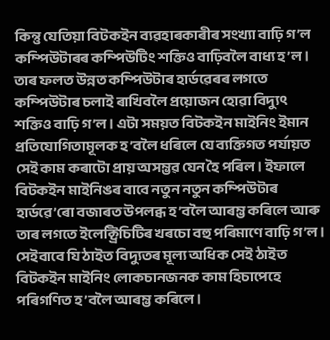কিন্তু যেতিয়া বিটকইন ব্যৱহাৰকাৰীৰ সংখ্যা বাঢ়ি গ’ল কম্পিউটাৰৰ কম্পিউটিং শক্তিও বাঢ়িবলৈ বাধ্য হ’ল। তাৰ ফলত উন্নত কম্পিউটাৰ হার্ডৱেৰৰ লগতে কম্পিউটাৰ চলাই ৰাখিবলৈ প্রয়োজন হোৱা বিদ্যুৎ শক্তিও বাঢ়ি গ’ল। এটা সময়ত বিটকইন মাইনিং ইমান প্রতিযোগিতামূলক হ’বলৈ ধৰিলে যে ব্যক্তিগত পর্যায়ত সেই কাম কৰাটো প্রায় অসম্ভৱ যেন হৈ পৰিল। ইফালে বিটকইন মাইনিঙৰ বাবে নতুন নতুন কম্পিউটাৰ হার্ডৱে’ৰো বজাৰত উপলব্ধ হ’বলৈ আৰম্ভ কৰিলে আৰু তাৰ লগতে ইলেক্ট্রিচিটিৰ খৰচো বহু পৰিমাণে বাঢ়ি গ’ল। সেইবাবে যি ঠাইত বিদ্যুতৰ মূল্য অধিক সেই ঠাইত বিটকইন মাইনিং লোকচানজনক কাম হিচাপেহে পৰিগণিত হ’বলৈ আৰম্ভ কৰিলে।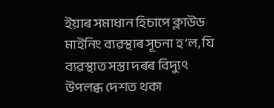ইয়াৰ সমাধান হিচাপে ক্লাউড মাইনিং ব্যৱস্থাৰ সূচনা হ’ল, যি ব্যৱস্থাত সস্তা দৰৰ বিদ্যুৎ উপলব্ধ দেশত থকা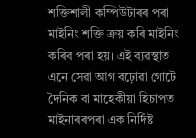শক্তিশালী কম্পিউটাৰৰ পৰা মাইনিং শক্তি ক্রয় কৰি মাইনিং কৰিব পৰা হয়। এই ব্যৱস্থাত এনে সেৱা আগ বঢ়োৱা গোটে দৈনিক বা মাহেকীয়া হিচাপত মাইনাৰৰপৰা এক নির্দিষ্ট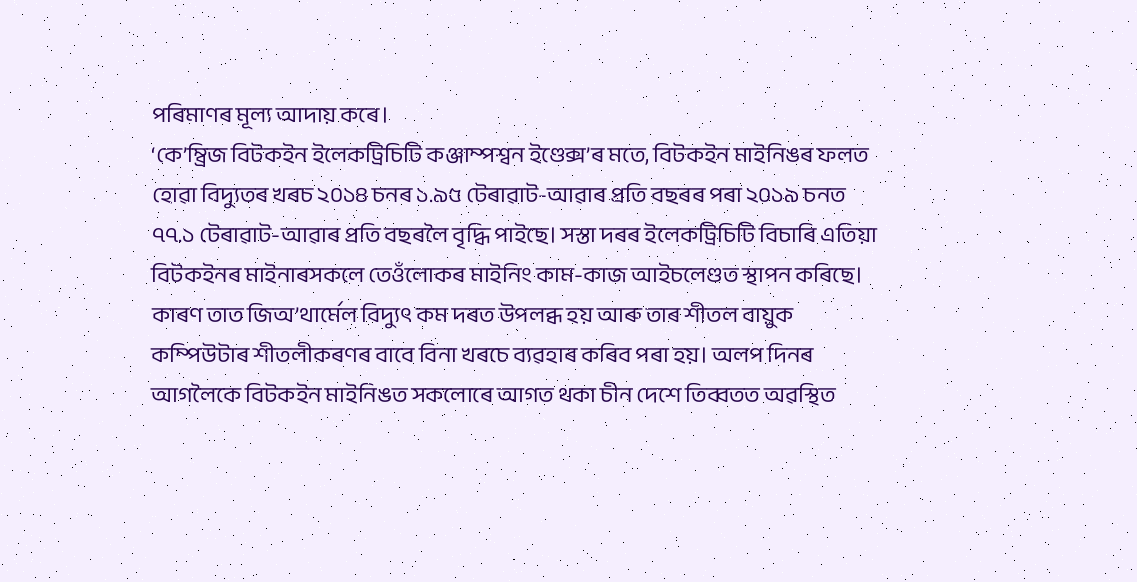পৰিমাণৰ মূল্য আদায় কৰে।
‘কে’ম্ব্রিজ বিটকইন ইলেকট্রিচিটি কঞ্জাম্পশ্বন ইণ্ডেক্স’ৰ মতে, বিটকইন মাইনিঙৰ ফলত হোৱা বিদ্যুতৰ খৰচ ২০১৪ চনৰ ১.৯৫ টেৰাৱাট-আৱাৰ প্রতি বছৰৰ পৰা ২০১৯ চনত ৭৭.১ টেৰাৱাট-আৱাৰ প্রতি বছৰলৈ বৃদ্ধি পাইছে। সস্তা দৰৰ ইলেকট্রিচিটি বিচাৰি এতিয়া বিটকইনৰ মাইনাৰসকলে তেওঁলোকৰ মাইনিং কাম-কাজ আইচলেণ্ডত স্থাপন কৰিছে। কাৰণ তাত জিঅ’থার্মেল বিদ্যুৎ কম দৰত উপলব্ধ হয় আৰু তাৰ শীতল বায়ুক কম্পিউটাৰ শীতলীকৰণৰ বাবে বিনা খৰচে ব্যৱহাৰ কৰিব পৰা হয়। অলপ দিনৰ আগলৈকে বিটকইন মাইনিঙত সকলোৰে আগত থকা চীন দেশে তিব্বতত অৱস্থিত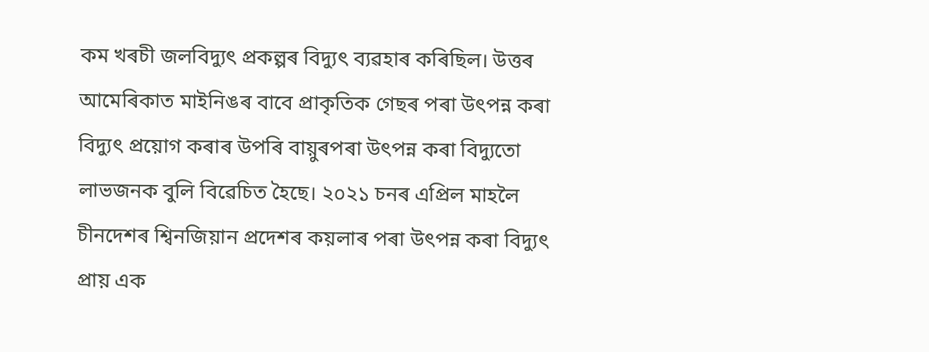কম খৰচী জলবিদ্যুৎ প্রকল্পৰ বিদ্যুৎ ব্যৱহাৰ কৰিছিল। উত্তৰ আমেৰিকাত মাইনিঙৰ বাবে প্রাকৃতিক গেছৰ পৰা উৎপন্ন কৰা বিদ্যুৎ প্রয়োগ কৰাৰ উপৰি বায়ুৰপৰা উৎপন্ন কৰা বিদ্যুতো লাভজনক বুলি বিৱেচিত হৈছে। ২০২১ চনৰ এপ্রিল মাহলৈ চীনদেশৰ শ্বিনজিয়ান প্রদেশৰ কয়লাৰ পৰা উৎপন্ন কৰা বিদ্যুৎ প্রায় এক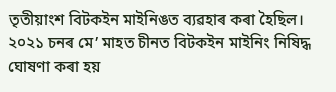তৃতীয়াংশ বিটকইন মাইনিঙত ব্যৱহাৰ কৰা হৈছিল। ২০২১ চনৰ মে’ মাহত চীনত বিটকইন মাইনিং নিষিদ্ধ ঘোষণা কৰা হয়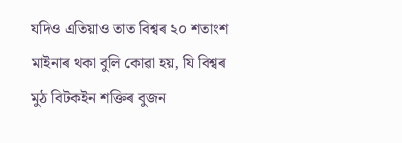যদিও এতিয়াও তাত বিশ্বৰ ২০ শতাংশ মাইনাৰ থকা বুলি কোৱা হয়, যি বিশ্বৰ মুঠ বিটকইন শক্তিৰ বুজন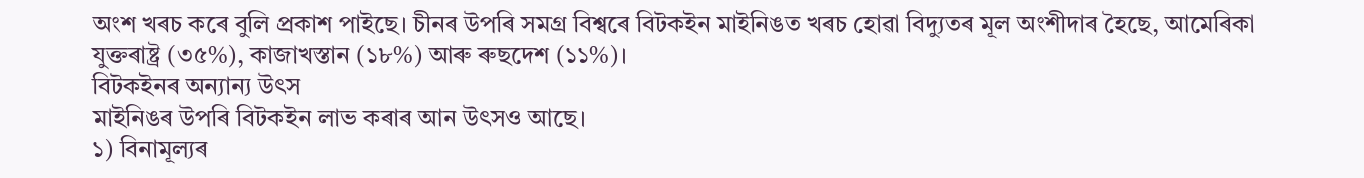অংশ খৰচ কৰে বুলি প্রকাশ পাইছে। চীনৰ উপৰি সমগ্র বিশ্বৰে বিটকইন মাইনিঙত খৰচ হোৱা বিদ্যুতৰ মূল অংশীদাৰ হৈছে, আমেৰিকা যুক্তৰাষ্ট্র (৩৫%), কাজাখস্তান (১৮%) আৰু ৰুছদেশ (১১%)।
বিটকইনৰ অন্যান্য উৎস
মাইনিঙৰ উপৰি বিটকইন লাভ কৰাৰ আন উৎসও আছে।
১) বিনামূল্যৰ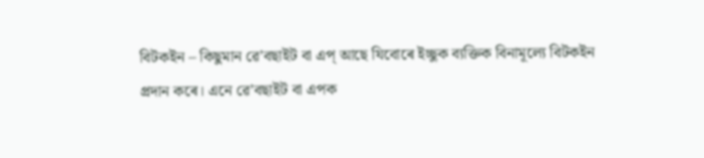বিটকইন – কিছুমান ৱে’বছাইট বা এপ্ আছে যিবোৰে ইচ্ছুক ব্যক্তিক বিনামূল্যে বিটকইন প্রদান কৰে। এনে ৱে’বছাইট বা এপক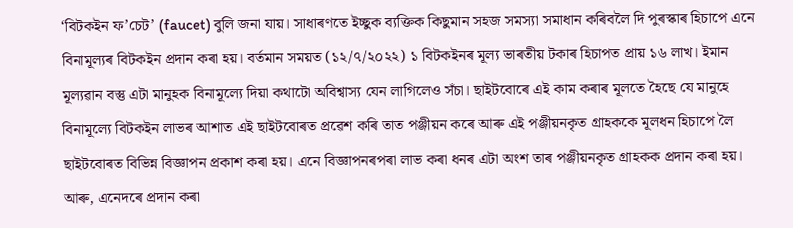‘বিটকইন ফ’চেট’ (faucet) বুলি জনা যায়। সাধাৰণতে ইচ্ছুক ব্যক্তিক কিছুমান সহজ সমস্যা সমাধান কৰিবলৈ দি পুৰস্কাৰ হিচাপে এনে বিনামূল্যৰ বিটকইন প্রদান কৰা হয়। বর্তমান সময়ত (১২/৭/২০২২) ১ বিটকইনৰ মূল্য ভাৰতীয় টকাৰ হিচাপত প্রায় ১৬ লাখ। ইমান মূল্যৱান বস্তু এটা মানুহক বিনামূল্যে দিয়া কথাটো অবিশ্বাস্য যেন লাগিলেও সঁচা। ছাইটবোৰে এই কাম কৰাৰ মূলতে হৈছে যে মানুহে বিনামূল্যে বিটকইন লাভৰ আশাত এই ছাইটবোৰত প্রৱেশ কৰি তাত পঞ্জীয়ন কৰে আৰু এই পঞ্জীয়নকৃত গ্রাহককে মূলধন হিচাপে লৈ ছাইটবোৰত বিভিন্ন বিজ্ঞাপন প্রকাশ কৰা হয়। এনে বিজ্ঞাপনৰপৰা লাভ কৰা ধনৰ এটা অংশ তাৰ পঞ্জীয়নকৃত গ্রাহকক প্রদান কৰা হয়। আৰু, এনেদৰে প্রদান কৰা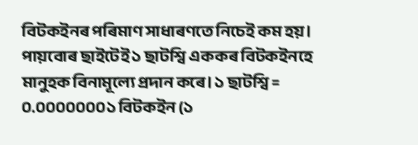বিটকইনৰ পৰিমাণ সাধাৰণতে নিচেই কম হয়। পায়বোৰ ছাইটেই ১ ছাটশ্বি এককৰ বিটকইনহে মানুহক বিনামূল্যে প্রদান কৰে। ১ ছাটশ্বি = ০.০০০০০০০১ বিটকইন (১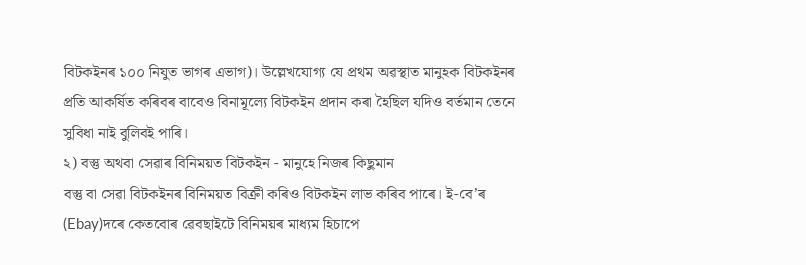বিটকইনৰ ১০০ নিযুত ভাগৰ এভাগ)। উল্লেখযোগ্য যে প্রথম অৱস্থাত মানুহক বিটকইনৰ প্রতি আকর্ষিত কৰিবৰ বাবেও বিনামূল্যে বিটকইন প্রদান কৰা হৈছিল যদিও বর্তমান তেনে সুবিধা নাই বুলিবই পাৰি।
২) বস্তু অথবা সেৱাৰ বিনিময়ত বিটকইন - মানুহে নিজৰ কিছুমান
বস্তু বা সেৱা বিটকইনৰ বিনিময়ত বিক্রী কৰিও বিটকইন লাভ কৰিব পাৰে। ই-বে’ৰ (Ebay)দৰে কেতবোৰ ৱেবছাইটে বিনিময়ৰ মাধ্যম হিচাপে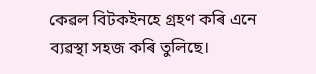কেৱল বিটকইনহে গ্রহণ কৰি এনে
ব্যৱস্থা সহজ কৰি তুলিছে।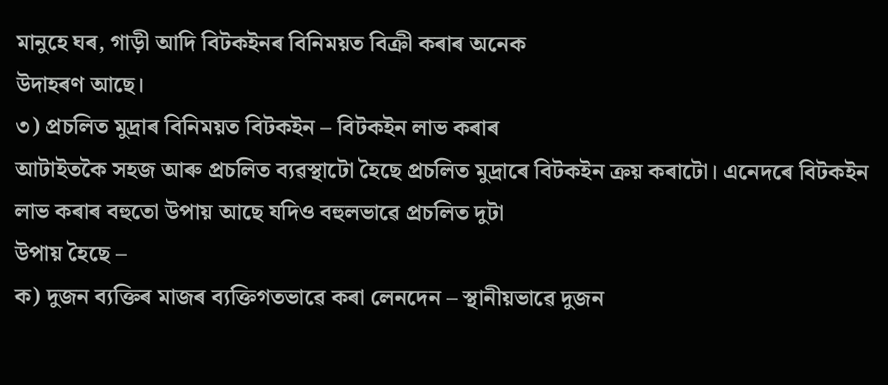মানুহে ঘৰ, গাড়ী আদি বিটকইনৰ বিনিময়ত বিক্রী কৰাৰ অনেক
উদাহৰণ আছে।
৩) প্রচলিত মুদ্রাৰ বিনিময়ত বিটকইন – বিটকইন লাভ কৰাৰ
আটাইতকৈ সহজ আৰু প্রচলিত ব্যৱস্থাটো হৈছে প্রচলিত মুদ্রাৰে বিটকইন ক্রয় কৰাটো। এনেদৰে বিটকইন লাভ কৰাৰ বহুতো উপায় আছে যদিও বহুলভাৱে প্রচলিত দুটা
উপায় হৈছে –
ক) দুজন ব্যক্তিৰ মাজৰ ব্যক্তিগতভাৱে কৰা লেনদেন – স্থানীয়ভাৱে দুজন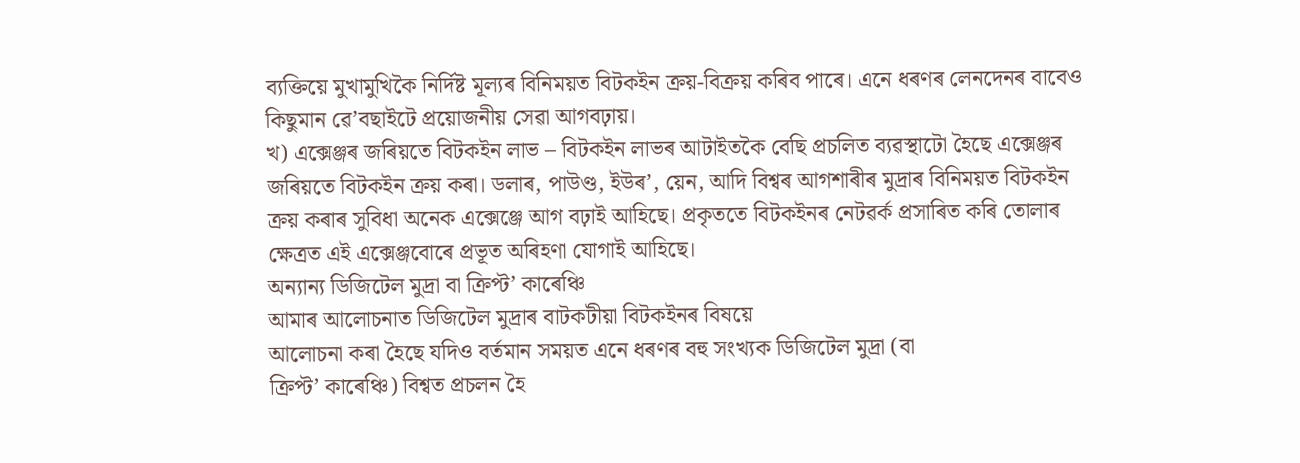ব্যক্তিয়ে মুখামুখিকৈ নির্দিষ্ট মূল্যৰ বিনিময়ত বিটকইন ক্রয়-বিক্রয় কৰিব পাৰে। এনে ধৰণৰ লেনদেনৰ বাবেও কিছুমান ৱে’বছাইটে প্রয়োজনীয় সেৱা আগবঢ়ায়।
খ) এক্সেঞ্জৰ জৰিয়তে বিটকইন লাভ – বিটকইন লাভৰ আটাইতকৈ বেছি প্রচলিত ব্যৱস্থাটো হৈছে এক্সেঞ্জৰ জৰিয়তে বিটকইন ক্রয় কৰা। ডলাৰ, পাউণ্ড, ইউৰ’, য়েন, আদি বিশ্বৰ আগশাৰীৰ মুদ্রাৰ বিনিময়ত বিটকইন ক্রয় কৰাৰ সুবিধা অনেক এক্সেঞ্জে আগ বঢ়াই আহিছে। প্রকৃততে বিটকইনৰ নেটৱর্ক প্রসাৰিত কৰি তোলাৰ ক্ষেত্রত এই এক্সেঞ্জবোৰে প্রভূত অৰিহণা যোগাই আহিছে।
অন্যান্য ডিজিটেল মুদ্রা বা ক্রিপ্ট’ কাৰেঞ্চি
আমাৰ আলোচনাত ডিজিটেল মুদ্রাৰ বাটকটীয়া বিটকইনৰ বিষয়ে
আলোচনা কৰা হৈছে যদিও বর্তমান সময়ত এনে ধৰণৰ বহু সংখ্যক ডিজিটেল মুদ্রা (বা
ক্রিপ্ট’ কাৰেঞ্চি) বিশ্বত প্রচলন হৈ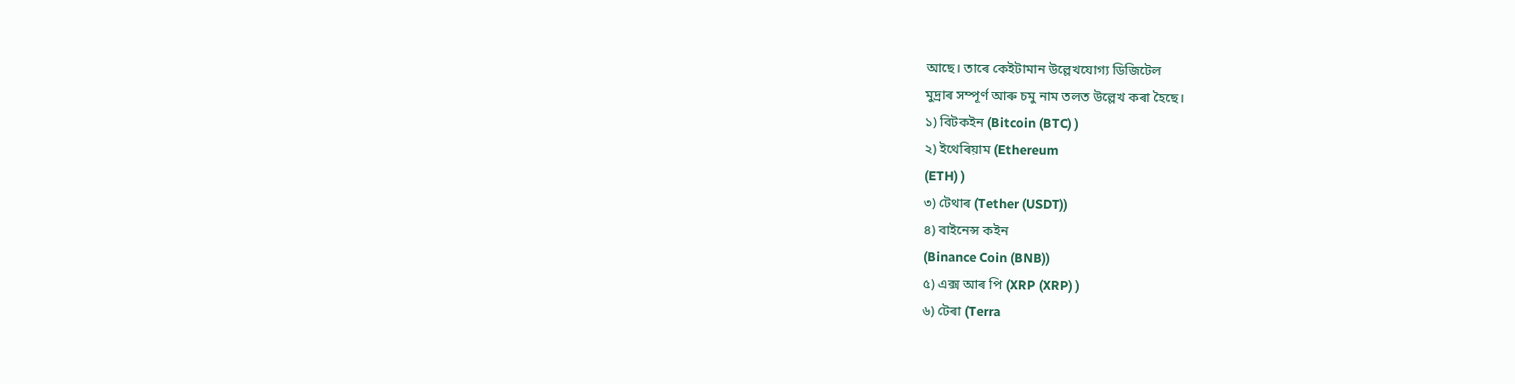আছে। তাৰে কেইটামান উল্লেখযোগ্য ডিজিটেল
মুদ্রাৰ সম্পূর্ণ আৰু চমু নাম তলত উল্লেখ কৰা হৈছে।
১) বিটকইন (Bitcoin (BTC) )
২) ইথেৰিয়াম (Ethereum
(ETH) )
৩) টেথাৰ (Tether (USDT))
৪) বাইনেন্স কইন
(Binance Coin (BNB))
৫) এক্স আৰ পি (XRP (XRP) )
৬) টেৰা (Terra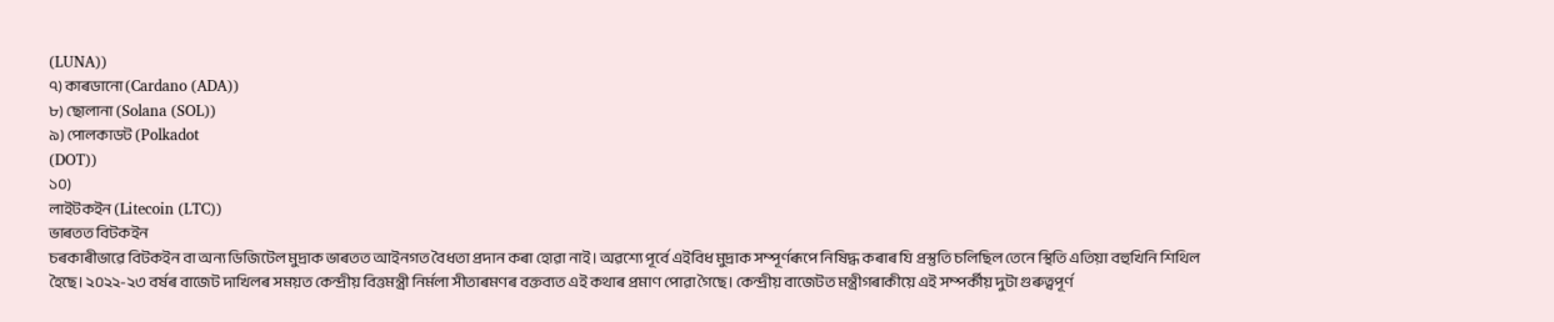(LUNA))
৭) কাৰডানো (Cardano (ADA))
৮) ছোলানা (Solana (SOL))
৯) পোলকাডট (Polkadot
(DOT))
১০)
লাইটকইন (Litecoin (LTC))
ভাৰতত বিটকইন
চৰকাৰীভাৱে বিটকইন বা অন্য ডিজিটেল মুদ্রাক ভাৰতত আইনগত বৈধতা প্রদান কৰা হোৱা নাই। অৱশ্যে পূর্বে এইবিধ মুদ্রাক সম্পূর্ণৰূপে নিষিদ্ধ কৰাৰ যি প্রস্তুতি চলিছিল তেনে স্থিতি এতিয়া বহুখিনি শিথিল হৈছে। ২০২২-২৩ বর্ষৰ বাজেট দাখিলৰ সময়ত কেন্দ্রীয় বিত্তমন্ত্রী নির্মলা সীতাৰমণৰ বক্তব্যত এই কথাৰ প্রমাণ পোৱা গৈছে। কেন্দ্রীয় বাজেটত মন্ত্রীগৰাকীয়ে এই সম্পর্কীয় দুটা গুৰুত্বপূর্ণ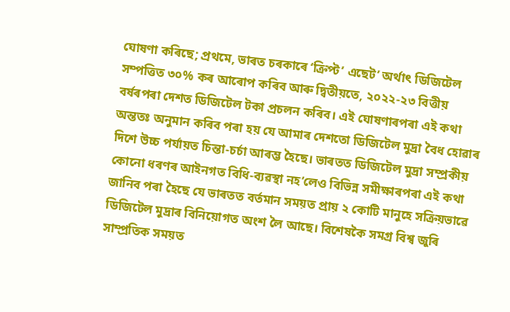ঘোষণা কৰিছে; প্রথমে, ভাৰত চৰকাৰে ‘ক্রিপ্ট’ এছেট’ অর্থাৎ ডিজিটেল সম্পত্তিত ৩০% কৰ আৰোপ কৰিব আৰু দ্বিতীয়তে, ২০২২-২৩ বিত্তীয় বর্ষৰপৰা দেশত ডিজিটেল টকা প্রচলন কৰিব। এই ঘোষণাৰপৰা এই কথা অন্ততঃ অনুমান কৰিব পৰা হয় যে আমাৰ দেশতো ডিজিটেল মুদ্রা বৈধ হোৱাৰ দিশে উচ্চ পর্যায়ত চিন্তা-চর্চা আৰম্ভ হৈছে। ভাৰতত ডিজিটেল মুদ্রা সম্প্রকীয় কোনো ধৰণৰ আইনগত বিধি-ব্যৱস্থা নহ’লেও বিভিন্ন সমীক্ষাৰপৰা এই কথা জানিব পৰা হৈছে যে ভাৰতত বর্তমান সময়ত প্রায় ২ কোটি মানুহে সক্রিয়ভাৱে ডিজিটেল মুদ্রাৰ বিনিয়োগত অংশ লৈ আছে। বিশেষকৈ সমগ্র বিশ্ব জুৰি সাম্প্রতিক সময়ত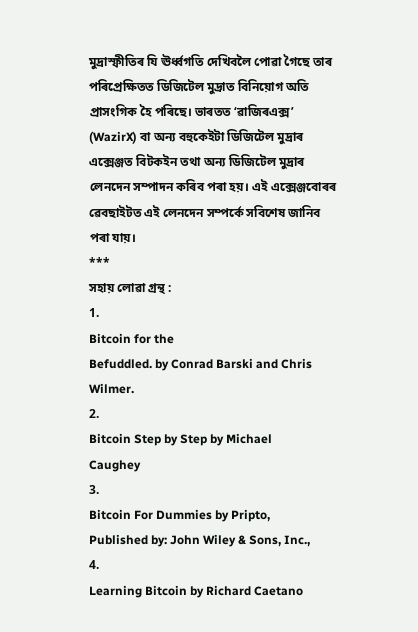মুদ্রাস্ফীতিৰ যি ঊর্ধ্বগতি দেখিবলৈ পোৱা গৈছে তাৰ পৰিপ্রেক্ষিতত ডিজিটেল মুদ্রাত বিনিয়োগ অতি প্রাসংগিক হৈ পৰিছে। ভাৰতত ‘ৱাজিৰএক্স’ (WazirX) বা অন্য বহুকেইটা ডিজিটেল মুদ্রাৰ এক্সেঞ্জত বিটকইন তথা অন্য ডিজিটেল মুদ্রাৰ লেনদেন সম্পাদন কৰিব পৰা হয়। এই এক্সেঞ্জবোৰৰ ৱেবছাইটত এই লেনদেন সম্পর্কে সবিশেষ জানিব পৰা যায়।
***
সহায় লোৱা গ্রন্থ :
1.
Bitcoin for the
Befuddled. by Conrad Barski and Chris Wilmer.
2.
Bitcoin Step by Step by Michael
Caughey
3.
Bitcoin For Dummies by Pripto,
Published by: John Wiley & Sons, Inc.,
4.
Learning Bitcoin by Richard Caetano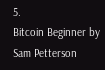5.
Bitcoin Beginner by Sam Petterson